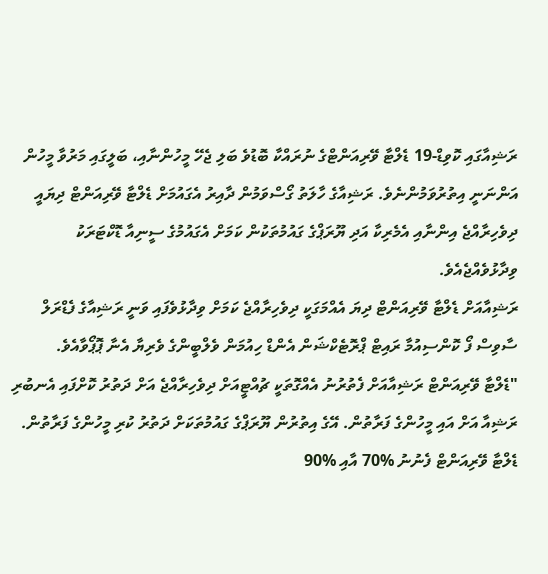ރަޝިއާގައި ކޮވިޑް-19 ޑެލްޓާ ވޭރިއަންޓްގެ ނުރައްކާ ބޮޑުވެ ބަލި ޖެހޭ މީހުންނާއި، ބަލީގައި މަރުވާ މީހުން އަންނަނީ އިތުރުވަމުންނެވެ. ރަޝިއާގެ ހާލަތު ގޯސްވަމުން ދާއިރު އެގައުމަށް ޑެލްޓާ ވޭރިއަންޓް ދިޔައީ ދިވެހިރާއްޖެ އިންނާއި އެމެރިކާ އަދި ޔޫރަޕްގެ ގައުމުތަކުން ކަމަށް އެގައުމުގެ ސީނިއާ ޑޮކްޓަރަކު ވިދާޅުވެއްޖެއެވެ.
ރަޝިއާއަށް ޑެލްޓާ ވޭރިއަންޓް ދިޔަ އެއްމަގަކީ ދިވެހިރާއްޖެ ކަމަށް ވިދާޅުވެފައި ވަނީ ރަޝިއާގެ ފެޑްރަލް ސާވިސް ފޯ ކޮންސިއުމާ ރައިޓް ޕްރޮޓެކްޝަން އެންޑް ހިއުމަން ވެލްބީންގެ ވެރިޔާ އެނާ ޕޮޕޯވާއެވެ.
"ޑެލްޓާ ވޭރިއަންޓް ރަޝިއާއަށް ފެތުރުނު އެއްގޮތަކީ ޗުއްޓީއަށް ދިވެހިރާއްޖެ އަށް ދަތުރު ކޮށްފައި އެނބުރި ރަޝިއާ އަށް އައި މީހުންގެ ފަރާތުން. އޭގެ އިތުރުން ޔޫރަޕްގެ ގައުމުތަކަށް ދަތުރު ކުރި މީހުންގެ ފަރާތުން. ޑެލްޓާ ވޭރިއަންޓް ފެނުނު %70 އާއި %90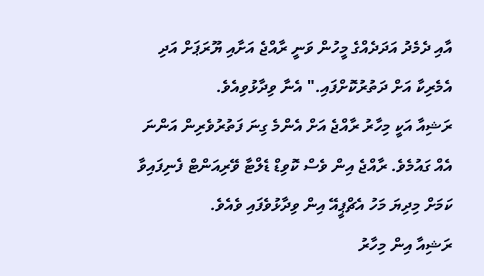އާއި ދެމެދު އަދަދެއްގެ މީހުން ވަނީ ރާއްޖެ އަށާއި ޔޫރަޕަށް އަދި އެމެރިކާ އަށް ދަތުރުކޮށްފައި." އެނާ ވިދާޅުވިއެވެ.
ރަޝިއާ އަކީ މިހާރު ރާއްޖެ އަށް އެންމެ ގިނަ ފަތުރުވެރިން އަންނަ އެއް ގައުމެވެ. ރާއްޖެ އިން ވެސް ކޮވިޑް ޑެލްޓާ ވޭރިއަންޓް ފެނިފައިވާ ކަމަށް މިދިޔަ މަހު އެޗްޕީއޭ އިން ވިދާޅުވެފައި ވެއެވެ.
ރަޝިއާ އިން މިހާރު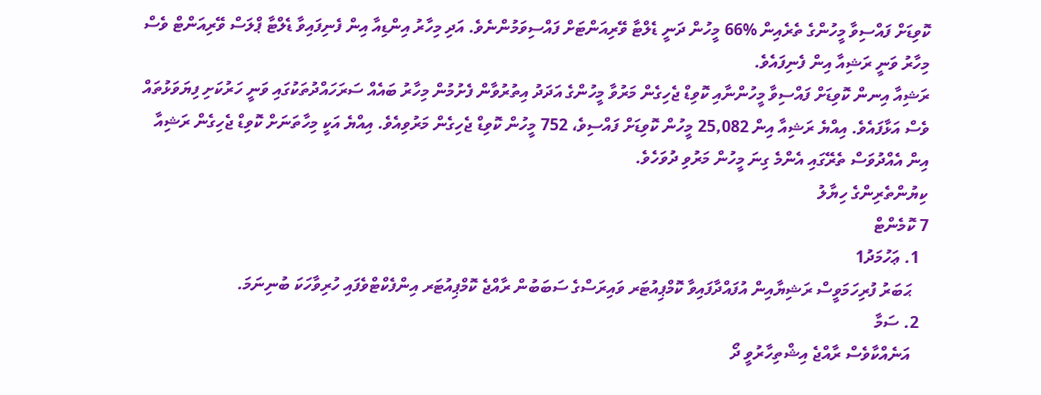ކޮވިޑަށް ފައްސިވާ މީހުންގެ ތެރެއިން %66 މީހުން ދަނީ ޑެލްޓާ ވޭރިއަންޓަށް ފައްސިވަމުންނެވެ. އަދި މިހާރު އިންޑިއާ އިން ފެނިފައިވާ ޑެލްޓާ ޕްލަސް ވޭރިއަންޓް ވެސް މިހާރު ވަނީ ރަޝިއާ އިން ފެނިފައެވެ.
ރަޝިއާ އިނން ކޮވިޑަށް ފައްސިވާ މީހުންނާއި ކޮވިޑް ޖެހިގެން މަރުވާ މީހުންގެ އަދަދު އިތުރުވާން ފެށުމުން މިހާރު ބައެއް ސަރަހައްދުތަކުގައި ވަނީ ހަރުކަށި ފިޔަވަޅުތައް ވެސް އަޅާފައެވެ. އިއްޔެ ރަޝިއާ އިން 25,082 މީހުން ކޮވިޑަށް ފައްސިވެ، 752 މީހުން ކޮވިޑް ޖެހިގެން މަރުވިއެވެ. އިއްޔެ އަކީ މިހާތަނަށް ކޮވިޑް ޖެހިގެން ރަޝިއާ އިން އެއްދުވަސް ތެރޭގައި އެންމެ ގިނަ މީހުން މަރުވި ދުވަހެވެ.
ކިޔުންތެރިންގެ ހިޔާލު
7 ކޮމެންޓް
  1. ޢަހުމަދު1
    ޙަބަރު ފުރިހަމަވީސް ރަޝިޔާއިން އުފައްދާފައިވާ ކޮމްޕިއުޓަރ ވައިރަސްގެ ސަބަބުން ރާއްޖެ ކޮމްޕިއުޓަރ އިންފެކްޓްވެފައި ހުރިވާހަކަ ބުނިނަމަ.
  2. ސަމާ
    އަނެއްކާވެސް ރާއްޖެ އިޝްތިހާރުވީ ދޯ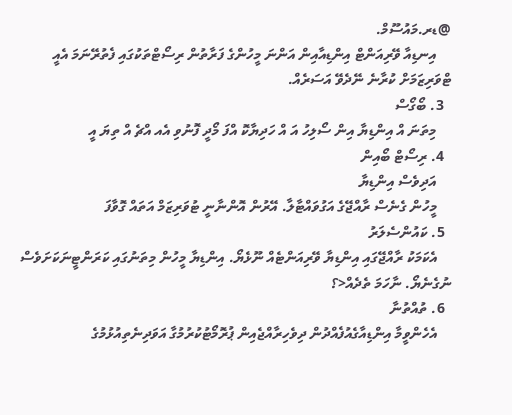@ޑރ.މައުސޫމް.
    އިނޑިއާ ވޭރިއަންޓް އިންޑިއާއިން އަންނަ މީހުންގެ ފަރާތުން ރިސޯޓްތަކުގައި ފެތުރޭނަމަ އެއީ ޓްވަރިޒަމަށް ކުރާނެ ނޭދެވޭ އަސަރެއް.
  3. ބޯގޯސް
    މިތަނަ އް އިންޑިޔާ އިން ސޯލިހު އަ އް ހަދިޔާކޮ އްފަ މޯދީ ފޮނުވި އެއ އްޗެ އް ތިޔަ އީ
  4. ރިސޯޓް ބޯއިން
    އަދިވެސް އިންޑިޔާ
    މީހުން ގެނެސް ރާއްޖޭގެ އަގުވައްޓާލާ. އޭރުން އޮންނާނީ ޓުވަރިޒަމް އަތައް ގޮވާފަ
  5. ކައުންސެލަރު
    އެކަމަކު ރާއްޖޭގައި އިންޑިޔާ ވޭރިއަންޓެއް ނޫޅެޔޯ. އިންޑިޔާ މީހުން މިތަނުގައި ކަރަންޓީނަކަށަވެސް ނުގެނެޔޯ. ނާހަމަ ތެދެއް<؟
  6. ތުއްތުނާ
    އެހެންވީމާ އިންޑިއާގެއުފެއްދުން ދިވެހިރާއްޖެއިން ޕުރޮމޯޓުކުރުމުގާ އަވަދިނެތިއުޅުމުގެ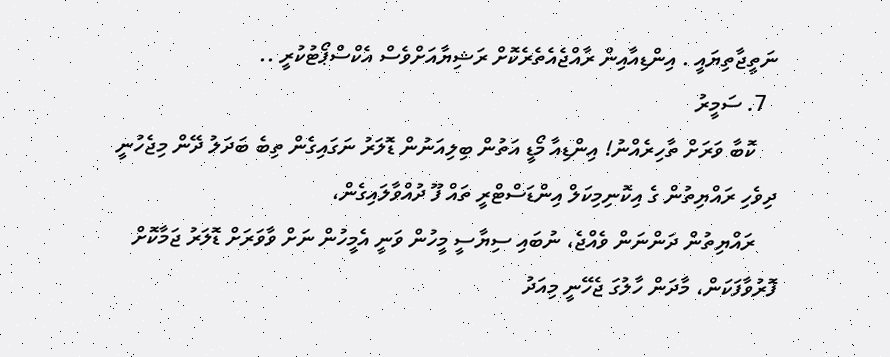ނަތީޖާތިޔައީ . އިންޑިއާއިން ރާއްޖެއެތެރެކޮށް ރަޝިޔާއަށްވެސް އެކްސްޕޯޓުކުރީ ..
  7. ސަމީރު
    ކޮބާ ވަރަށް ތާހިރެއްނު! އިންޑިއާ މޯޑީ އަތުން ބިލިއަނުން ޑޮލަރު ނަގައިގެން ތިބެ ބަދަލު ދޭން މިޖެހުނީ ދިވެހި ރައްޔިތުން ގެ އިކޮނިމިކަލް އިންޑަސްޓްރީ ތައް ފޫ ދުއްވާލައިގެން،
    ރައްޔިތުން ދަންނަން ވެއްޖެ، ނުބައި ސިޔާސީ މީހުން ވަނީ އެމީހުން ނަށް ވާވަރަށް ޑޮލަރު ޖަމާކޮށް ފޮރުވާފަކަން، މާދަން ހާލުގަ ޖެހޭނީ މިއަދު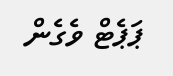ޕަޕެޓް ވެގެން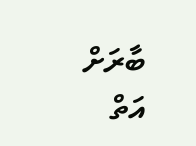ބާރަށް އަތް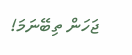ޖަހަން ތިބޭނަމަ!